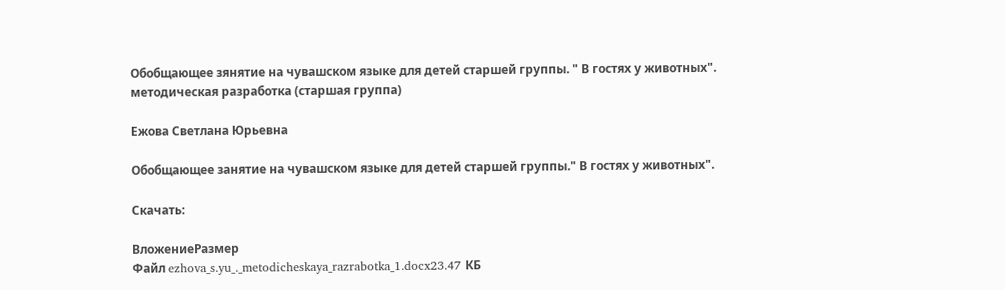Обобщающее зянятие на чувашском языке для детей старшей группы. " В гостях у животных".
методическая разработка (старшая группа)

Ежова Светлана Юрьевна

Обобщающее занятие на чувашском языке для детей старшей группы." В гостях у животных".

Скачать:

ВложениеРазмер
Файл ezhova_s.yu_._metodicheskaya_razrabotka_1.docx23.47 КБ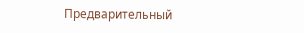Предварительный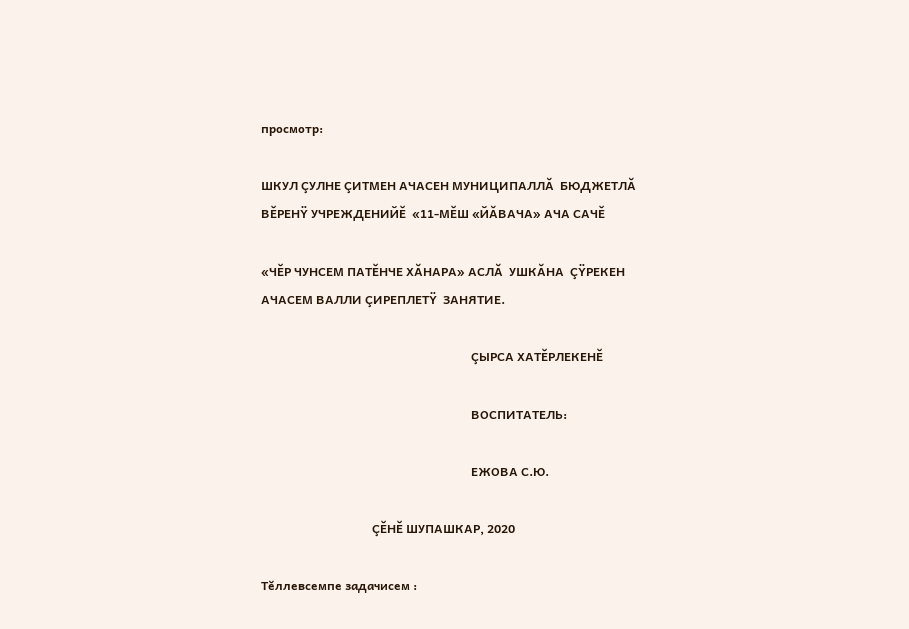просмотр:

ШКУЛ ÇУЛНЕ ÇИТМЕН АЧАСЕН МУНИЦИПАЛЛĂ  БЮДЖЕТЛĂ  ВĔРЕНŸ УЧРЕЖДЕНИЙĔ  «11-МĔШ «ЙĂВАЧА» АЧА САЧĔ

«ЧĔР ЧУНСЕМ ПАТĔНЧЕ ХĂНАРА» АСЛĂ  УШКĂНА  ÇŸРЕКЕН АЧАСЕМ ВАЛЛИ ÇИРЕПЛЕТŸ  ЗАНЯТИЕ.

                                                                      ÇЫРСА ХАТĔРЛЕКЕНĔ

                                                                      ВОСПИТАТЕЛЬ:

                                                                      ЕЖОВА С.Ю.

                                     ÇĔНĔ ШУПАШКАР, 2020

Тĕллевсемпе задачисем :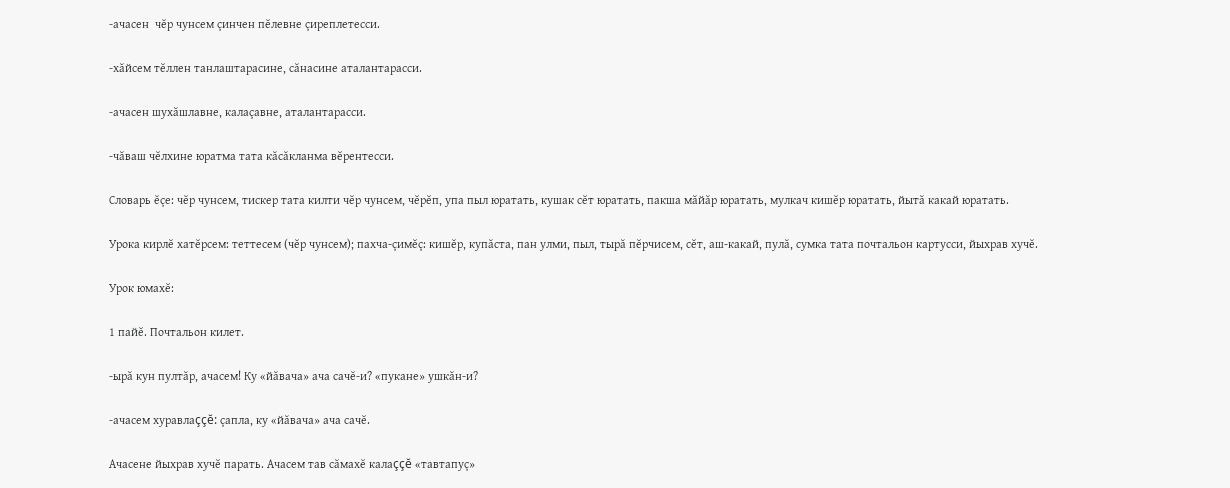-ачасен  чĕр чунсем çинчен пĕлевне çиреплетесси.

-хăйсем тĕллен танлаштарасине, сăнасине аталантарасси.

-ачасен шухăшлавне, калаçавне, аталантарасси.

-чăваш чĕлхине юратма тата кăсăкланма вĕрентесси.

Словарь ĕçе: чĕр чунсем, тискер тата килти чĕр чунсем, чĕрĕп, упа пыл юратать, кушак сĕт юратать, пакша мăйăр юратать, мулкач кишĕр юратать, йытă какай юратать.

Урока кирлĕ хатĕрсем: теттесем (чĕр чунсем); пахча-çимĕç: кишĕр, купăста, пан улми, пыл, тырă пĕрчисем, сĕт, аш-какай, пулă, сумка тата почтальон картусси, йыхрав хучĕ.

Урок юмахĕ:

1 пайĕ. Почтальон килет.

-ырă кун пултăр, ачасем! Ку «йăвача» ача сачĕ-и? «пукане» ушкăн-и?

-ачасем хуравлаççĕ: çапла, ку «йăвача» ача сачĕ.

Ачасене йыхрав хучĕ парать. Ачасем тав сăмахĕ калаççĕ «тавтапуç»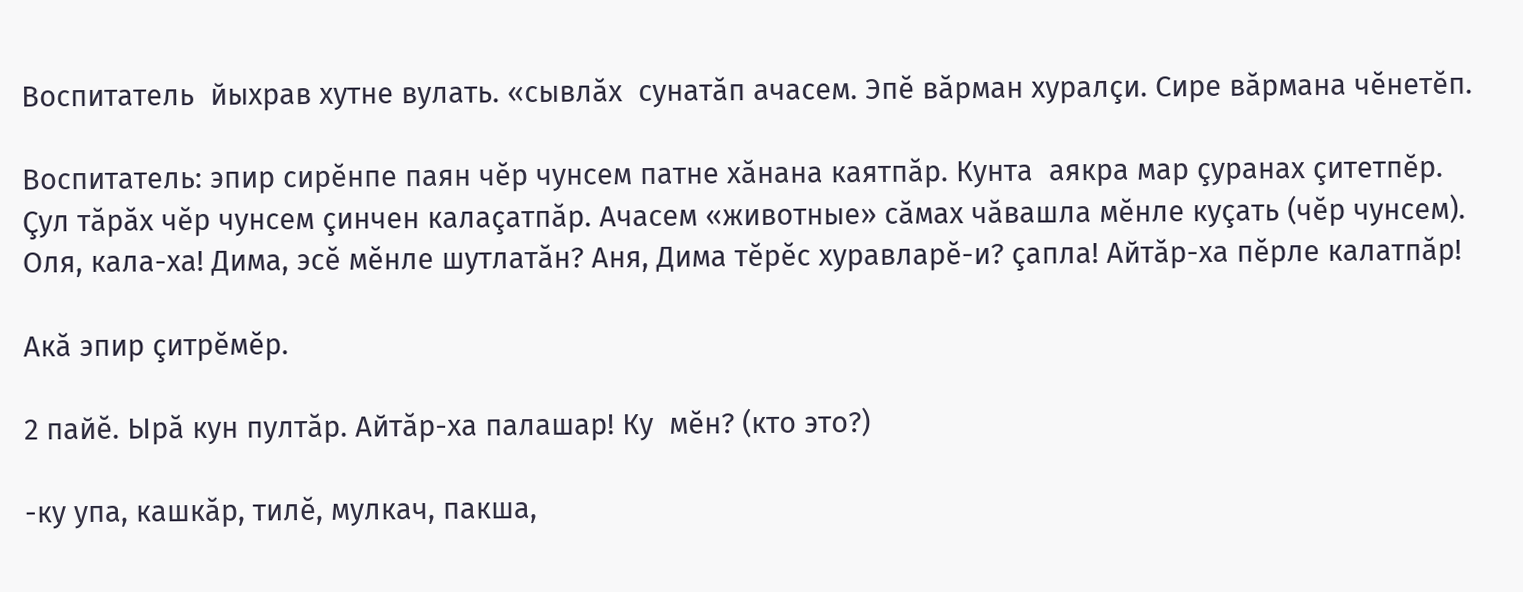Воспитатель  йыхрав хутне вулать. «сывлăх  сунатăп ачасем. Эпĕ вăрман хуралçи. Сире вăрмана чĕнетĕп.

Воспитатель: эпир сирĕнпе паян чĕр чунсем патне хăнана каятпăр. Кунта  аякра мар çуранах çитетпĕр. Çул тăрăх чĕр чунсем çинчен калаçатпăр. Ачасем «животные» сăмах чăвашла мĕнле куçать (чĕр чунсем). Оля, кала-ха! Дима, эсĕ мĕнле шутлатăн? Аня, Дима тĕрĕс хуравларĕ-и? çапла! Айтăр-ха пĕрле калатпăр!

Акă эпир çитрĕмĕр.

2 пайĕ. Ырă кун пултăр. Айтăр-ха палашар! Ку  мĕн? (кто это?)

-ку упа, кашкăр, тилĕ, мулкач, пакша,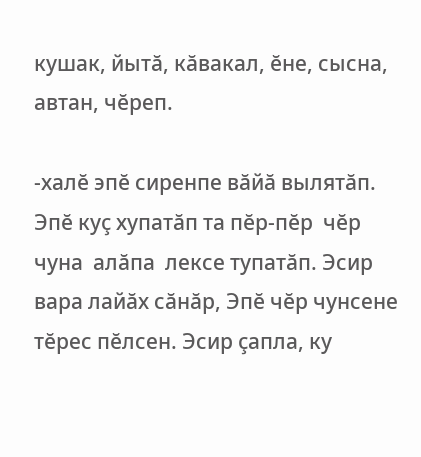кушак, йытă, кăвакал, ĕне, сысна, автан, чĕреп.

-халĕ эпĕ сиренпе вăйă вылятăп. Эпĕ куç хупатăп та пĕр-пĕр  чĕр чуна  алăпа  лексе тупатăп. Эсир вара лайăх сăнăр, Эпĕ чĕр чунсене тĕрес пĕлсен. Эсир çапла, ку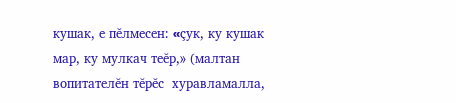кушак, е пĕлмесен: «çук, ку кушак мар, ку мулкач теĕр,» (малтан вопитателĕн тĕрĕс  хуравламалла,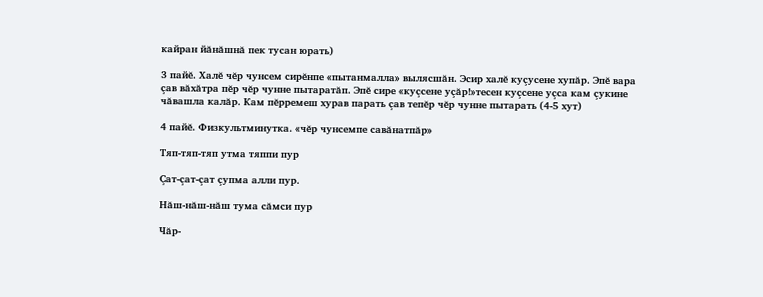кайран йăнăшнă пек тусан юрать)

3 пайĕ. Халĕ чĕр чунсем сирĕнпе «пытанмалла» вылясшăн. Эсир халĕ куçусене хупăр. Эпĕ вара çав вăхăтра пĕр чĕр чунне пытаратăп. Эпĕ сире «куçсене уçăр!»тесен куçсене уçса кам çукине чăвашла калăр. Кам пĕрремеш хурав парать çав тепĕр чĕр чунне пытарать (4-5 хут)

4 пайĕ. Физкультминутка. «чĕр чунсемпе савăнатпăр»

Тяп-тяп-тяп утма тяппи пур

Çат-çат-çат çупма алли пур.

Нăш-нăш-нăш тума сăмси пур

Чăр-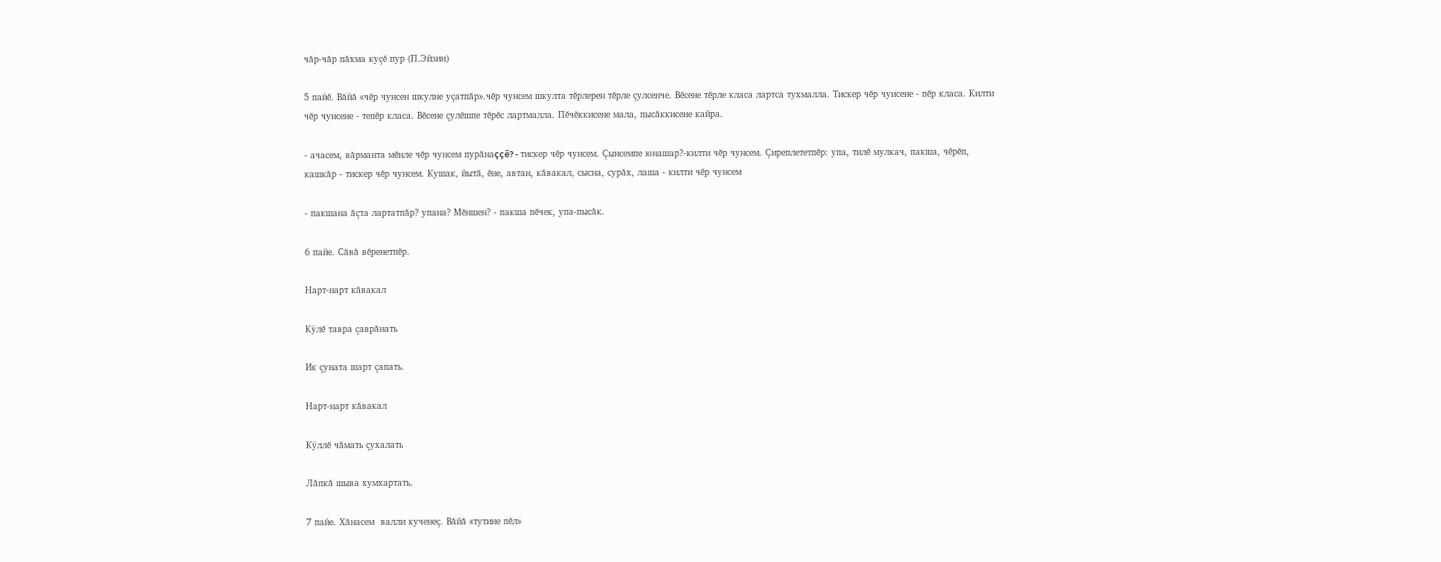чăр-чăр пăхма куçĕ пур (П.Эйзин)

5 пайĕ. Вăйă «чĕр чунсен шкулне уçатпăр».чĕр чунсем шкулта тĕрлерен тĕрле çулсенче. Вĕсене тĕрле класа лартса тухмалла. Тискер чĕр чунсене - пĕр класа. Килти чĕр чунсене - тепĕр класа. Вĕсене çулĕшпе тĕрĕс лартмалла. Пĕчĕккисене мала, пысăккисене кайра.

- ачасем, вăрманта мĕнле чĕр чунсем пурăнаççĕ? - тискер чĕр чунсем. Çынсемпе юнашар?-килти чĕр чунсем. Çиреплететпĕр: упа, тилĕ мулкач, пакша, чĕрĕп, кашкăр - тискер чĕр чунсем. Кушак, йытă, ĕне, автан, кăвакал, сысна, сурăх, лаша - килти чĕр чунсем

- пакшана ăçта лартатпăр? упана? Мĕншен? - пакша пĕчек, упа-пысăк.

6 пайе. Сăвă вĕренетпĕр.

Нарт-нарт кăвакал

Кÿлĕ тавра çаврăнать

Ик çуната шарт çапать.

Нарт-нарт кăвакал

Кÿллĕ чăмать çухалать

Лăпкă шыва хумхартать.

7 пайе. Хăнасем  валли кученеç. Вăйă «тутине пĕл»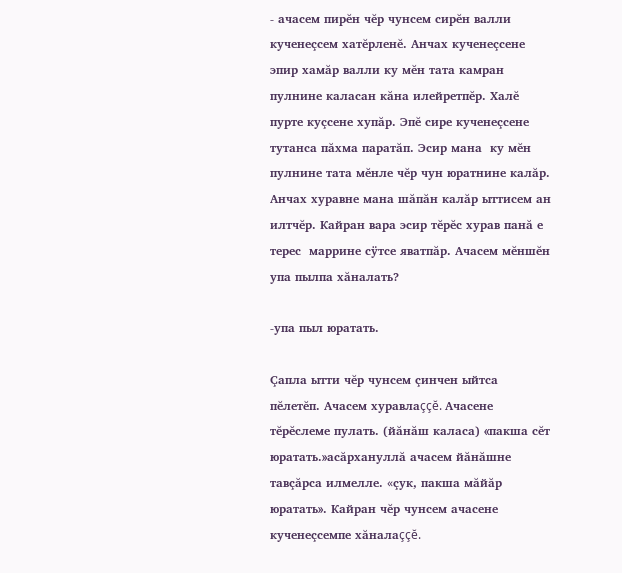- ачасем пирĕн чĕр чунсем сирĕн валли кученеçсем хатĕрленĕ. Анчах кученеçсене эпир хамăр валли ку мĕн тата камран пулнине каласан кăна илейретпĕр. Халĕ пурте куçсене хупăр. Эпĕ сире кученеçсене тутанса пăхма паратăп. Эсир мана  ку мĕн пулнине тата мĕнле чĕр чун юратнине калăр. Анчах хуравне мана шăпăн калăр ыттисем ан илтчĕр. Кайран вара эсир тĕрĕс хурав панă е терес  маррине сÿтсе яватпăр. Ачасем мĕншĕн упа пылпа хăналать?

-упа пыл юратать.

Çапла ытти чĕр чунсем çинчен ыйтса пĕлетĕп. Ачасем хуравлаççĕ. Ачасене тĕрĕслеме пулать. (йăнăш каласа) «пакша сĕт юратать.»асăрхануллă ачасем йăнăшне тавçăрса илмелле. «çук, пакша мăйăр юратать». Кайран чĕр чунсем ачасене кученеçсемпе хăналаççĕ.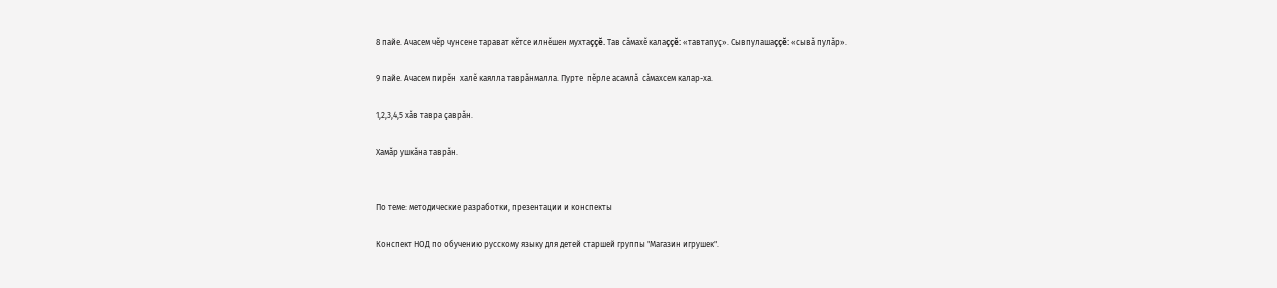8 пайе. Ачасем чĕр чунсене тарават кĕтсе илнĕшен мухтаççĕ. Тав сăмахĕ калаççĕ: «тавтапуç». Сывпулашаççĕ: «сывă пулăр».

9 пайе. Ачасем пирĕн  халĕ каялла таврăнмалла. Пурте  пĕрле асамлă  сăмахсем калар-ха.

1,2,3,4,5 хăв тавра çаврăн.

Хамăр ушкăна таврăн.


По теме: методические разработки, презентации и конспекты

Конспект НОД по обучению русскому языку для детей старшей группы "Магазин игрушек".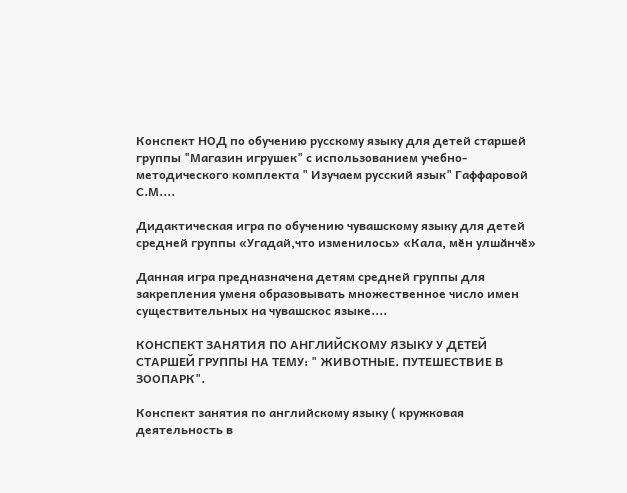Конспект НОД по обучению русскому языку для детей старшей группы "Магазин игрушек" с использованием учебно-методического комплекта " Изучаем русский язык" Гаффаровой С.М....

Дидактическая игра по обучению чувашскому языку для детей средней группы «Угадай,что изменилось» «Кала, мӗн улшӑнчӗ»

Данная игра предназначена детям средней группы для закрепления уменя образовывать множественное число имен существительных на чувашскос языке....

КОНСПЕКТ ЗАНЯТИЯ ПО АНГЛИЙСКОМУ ЯЗЫКУ У ДЕТЕЙ СТАРШЕЙ ГРУППЫ НА ТЕМУ: " ЖИВОТНЫЕ. ПУТЕШЕСТВИЕ В ЗООПАРК".

Конспект занятия по английскому языку ( кружковая деятельность в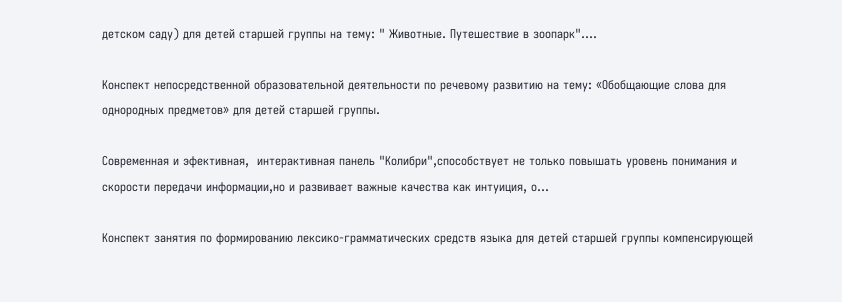детском саду) для детей старшей группы на тему: " Животные. Путешествие в зоопарк"....

Конспект непосредственной образовательной деятельности по речевому развитию на тему: «Обобщающие слова для однородных предметов» для детей старшей группы.

Современная и эфективная,  интерактивная панель "Колибри",способствует не только повышать уровень понимания и скорости передачи информации,но и развивает важные качества как интуиция, о...

Конспект занятия по формированию лексико-грамматических средств языка для детей старшей группы компенсирующей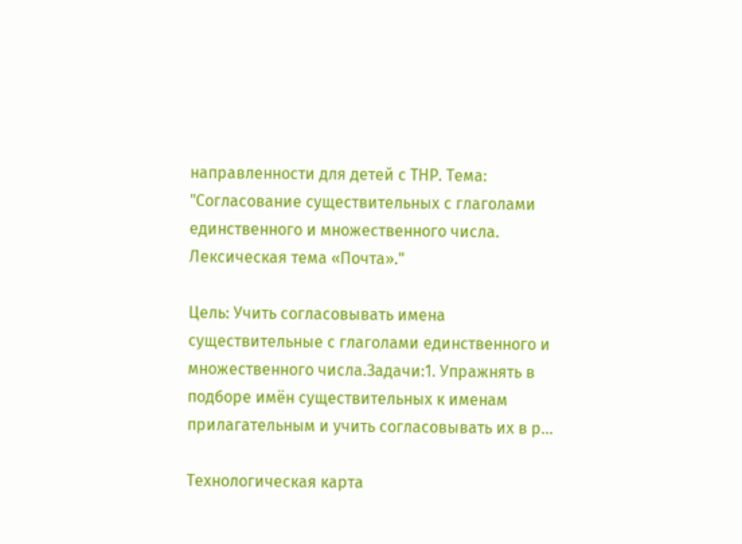направленности для детей с ТНР. Тема: "Согласование существительных с глаголами единственного и множественного числа. Лексическая тема «Почта»."

Цель: Учить согласовывать имена существительные с глаголами единственного и множественного числа.Задачи:1. Упражнять в подборе имён существительных к именам прилагательным и учить согласовывать их в р...

Технологическая карта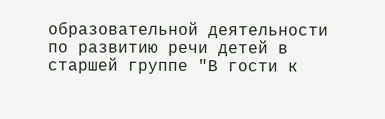образовательной деятельности по развитию речи детей в старшей группе "В гости к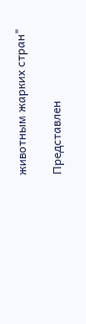животным жарких стран"

Представлен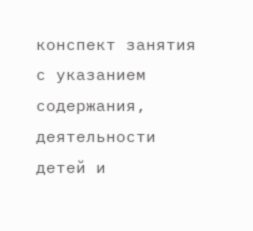конспект занятия с указанием содержания, деятельности детей и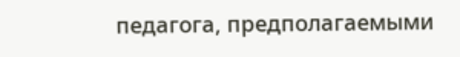педагога, предполагаемыми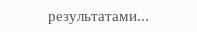результатами...